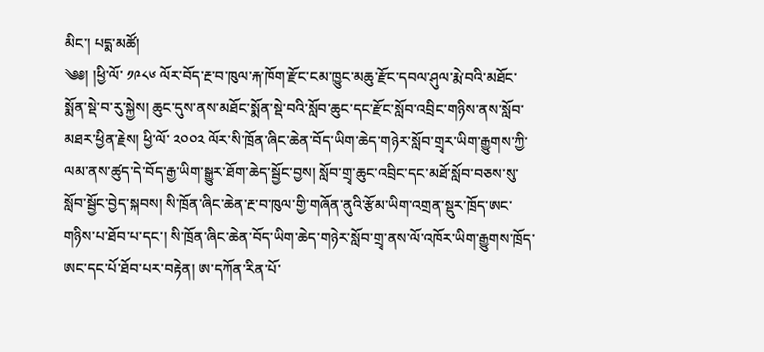མིང་། པདྨ་མཚོ།
༄༅། །ཕྱི་ལོ་ ༡༩༨༦ ལོར་བོད་རྔ་བ་ཁུལ་རྐ་ཁོག་རྫོང་ངམ་ཁྱུང་མཆུ་རྫོང་དབལ་ཤུལ་རྨེ་བའི་མཐོང་སྨོན་སྡེ་བ་རུ་སྐྱེས། ཆུང་དུས་ནས་མཐོང་སྨོན་སྡེ་བའི་སློབ་ཆུང་དང་རྫོང་སློབ་འབྲིང་གཉིས་ནས་སློབ་མཐར་ཕྱིན་རྗེས། ཕྱི་ལོ་ ༢༠༠༢ ལོར་སི་ཁྲོན་ཞིང་ཆེན་བོད་ཡིག་ཆེད་གཉེར་སློབ་གྲྭར་ཡིག་རྒྱུགས་ཀྱི་ལམ་ནས་ཚུད་དེ་བོད་རྒྱ་ཡིག་སྒྱུར་ཐོག་ཆེད་སྦྱོང་བྱས། སློབ་གྲྭ་ཆུང་འབྲིང་དང་མཐོ་སློབ་བཅས་སུ་སློབ་སྦྱོང་བྱེད་སྐབས། སི་ཁྲོན་ཞིང་ཆེན་རྔ་བ་ཁུལ་གྱི་གཞོན་ནུའི་རྩོམ་ཡིག་འགྲན་སྡུར་ཁྲོད་ཨང་གཉིས་པ་ཐོབ་པ་དང་། སི་ཁྲོན་ཞིང་ཆེན་བོད་ཡིག་ཆེད་གཉེར་སློབ་གྲྭ་ནས་ལོ་འཁོར་ཡིག་རྒྱུགས་ཁྲོད་ཨང་དང་པོ་ཐོབ་པར་བརྟེན། ཨ་དཀོན་རིན་པོ་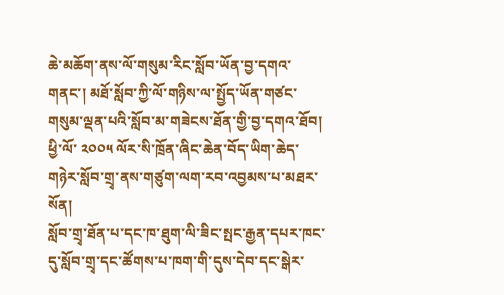ཆེ་མཆོག་ནས་ལོ་གསུམ་རིང་སློབ་ཡོན་བྱ་དགའ་གནང་། མཐོ་སློབ་ཀྱི་ལོ་གཉིས་ལ་སྤྱོད་ཡོན་གཙང་གསུམ་ལྡན་པའི་སློབ་མ་གཟེངས་ཐོན་གྱི་བྱ་དགའ་ཐོབ། ཕྱི་ལོ་ ༢༠༠༥ ལོར་སི་ཁྲོན་ཞིང་ཆེན་བོད་ཡིག་ཆེད་གཉེར་སློབ་གྲྭ་ནས་གཙུག་ལག་རབ་འབྱམས་པ་མཐར་སོན།
སློབ་གྲྭ་ཐོན་པ་དང་ཁ་ཐུག་ལི་ཟིང་སྤང་རྒྱན་དཔར་ཁང་དུ་སློབ་གྲྭ་དང་ཚོགས་པ་ཁག་གི་དུས་དེབ་དང་སྒེར་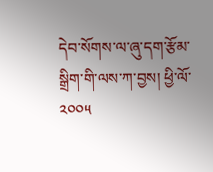དེབ་སོགས་ལ་ཞུ་དག་རྩོམ་སྒྲིག་གི་ལས་ཀ་བྱས། ཕྱི་ལོ་ ༢༠༠༥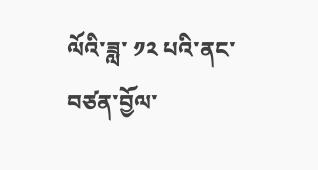ལོའི་ཟླ་ ༡༢ པའི་ནང་བཙན་བྱོལ་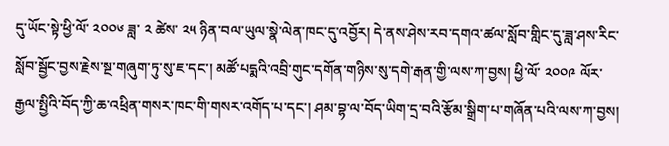དུ་ཡོང་སྟེ་ཕྱི་ལོ་ ༢༠༠༦ ཟླ་ ༢ ཚེས་ ༢༥ ཉིན་བལ་ཡུལ་སྣེ་ལེན་ཁང་དུ་འབྱོར། དེ་ནས་ཤེས་རབ་དགའ་ཚལ་སློབ་གླིང་དུ་ཟླ་ཤས་རིང་སློབ་སྦྱོང་བྱས་རྗེས་སྔ་གཞུག་ཏུ་སུ་ཇ་དང་། མཚོ་པདྨའི་འབྲི་གུང་དགོན་གཉིས་སུ་དགེ་རྒན་གྱི་ལས་ཀ་བྱས། ཕྱི་ལོ་ ༢༠༠༩ ལོར་རྒྱལ་སྤྱིའི་བོད་ཀྱི་ཆ་འཕྲིན་གསར་ཁང་གི་གསར་འགོད་པ་དང་། ཤམ་བྷ་ལ་བོད་ཡིག་དྲ་བའི་རྩོམ་སྒྲིག་པ་གཞོན་པའི་ལས་ཀ་བྱས།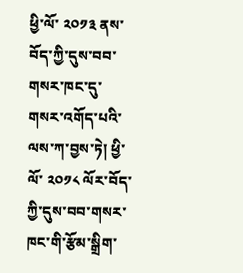ཕྱི་ལོ་ ༢༠༡༣ ནས་བོད་ཀྱི་དུས་བབ་གསར་ཁང་དུ་གསར་འགོད་པའི་ལས་ཀ་བྱས་ཏེ། ཕྱི་ལོ་ ༢༠༡༨ ལོར་བོད་ཀྱི་དུས་བབ་གསར་ཁང་གི་རྩོམ་སྒྲིག་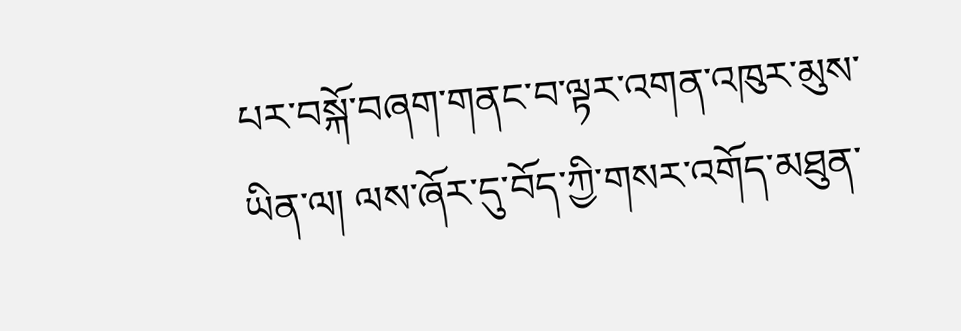པར་བསྐོ་བཞག་གནང་བ་ལྟར་འགན་འཁུར་མུས་ཡིན་ལ། ལས་ཞོར་དུ་བོད་ཀྱི་གསར་འགོད་མཐུན་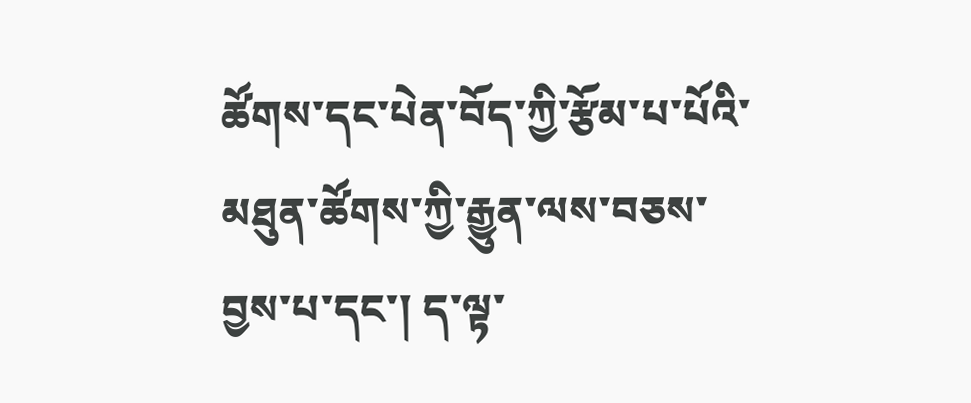ཚོགས་དང་པེན་བོད་ཀྱི་རྩོམ་པ་པོའི་མཐུན་ཚོགས་ཀྱི་རྒྱུན་ལས་བཅས་བྱས་པ་དང་། ད་ལྟ་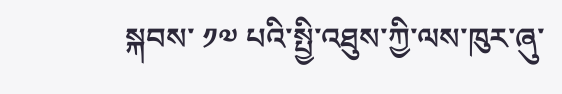སྐབས་ ༡༧ པའི་སྤྱི་འཐུས་ཀྱི་ལས་ཁུར་ཞུ་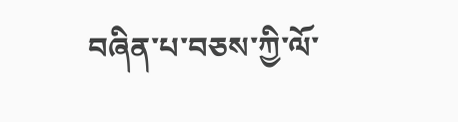བཞིན་པ་བཅས་ཀྱི་ལོ་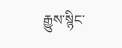རྒྱུས་སྙིང་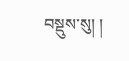བསྡུས་སུ། །